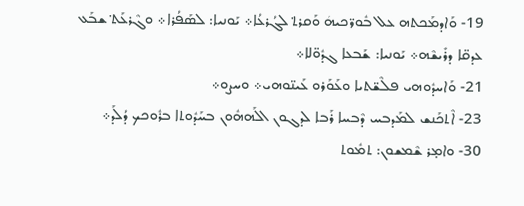19- ܘܰܐܕܡܰܟܬܗ ܥܠ ܒܽܘܪ̈ܟܝܗܿ ܘܰܩܪܬ݀ ܠܓܳܪܥܳܐ܀ ܝܰܘܢܝܐ: ܠܣܰܦܳܪܐ܀ ܘܓܶܪܥܰܬ݀ ܫܒܰܥ ܥܕܩ̈ܐ ܕܪܺܝܫܶܗ܀ ܝܰܘܢܝܐ: ܫܰܒܥܐ ܓܕܽܘ̈ܠܐ܀
21- ܘܰܐܚܕܽܘܗܝ ܦܠܶܫ̈ܬܝܐ ܘܥܰܘܰܪܘ ܥܰܝܢ̈ܘܗܝ܀ ܘܚܨܘ܀
23- ܐܶܬܟܰܢܫ ܠܡܰܕܒܚ ܕܶܒܚܐ ܪܰܒܐ ܠܕܓܘܢ ܐܠܰܗܗܽܘܢ ܒܚܰܕܽܘܬܐ ܒܪܽܘܟܟ ܕܳܠܰܕ܀
30- ܘܐܡ̣ܪ ܫܶܡܫܘܢ: ܬܡܽܘܬ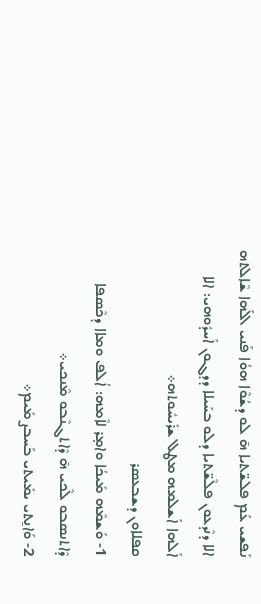ܢܰܦܫܝ ܥܰܡ ܦܠܫ̈ܬܝܐ ܗ̄ ܠܘ ܕܫܳܘܶܐ ܗܘܳܐ ܦܰܢܝ ܐܠܰܗܐ ܫܶܐܠܬܗ ܐܠܐ ܕܢܶܕܥܘܢ ܦܠܶܫ̈ܬܝܐ ܕܠܘ ܒܚܰܝܠܐ ܕܕܓܘܢ ܐܰܚܕܽܘܗܝ: ܐܠܐ ܐܰܠܗܐ ܐܰܫܠܡܗ ܡܛܠ ܫܪܺܝܚܽܘܬܗ܀
ܩܦܠܐܘܢ ܕܫܒܥܣܪ
1- ܘܰܫܡܶܗ ܡܺܝܟܳܐ ܘܐܡ̣ܪ ܠܐܶܡܗ: ܐܳܠܦ ܘܡܐܐ ܕܟܶܣܦܐ ܕܶܐܬܢܣܒܘ ܠܶܟܝ ܗ̄ ܕܶܐܬܓܢܶܒܘ ܡܶܢܟܝ܀
2- ܘܰܐܢ̱ܬܝ ܝܡܺܝܬܝ ܒܰܚܒܨ ܡܺܝܡ܀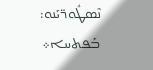ܢܶܣܛܽܘܪ̈ܝܰܢܘ: ܒܰܦܬܚܐ܀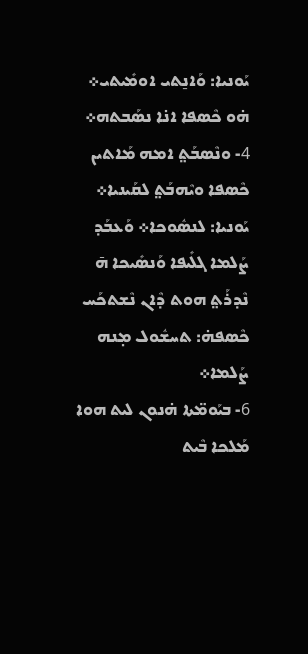ܝܰܘܢܝܐ: ܘܰܐܢ̱ܬܝ ܐܘܡܺܝܬܝ܀ ܗ̇ܘ ܟܶܣܦܐ ܐܢ̇ܐ ܢܣܰܒܬܗ܀
4- ܘܢܶܣܒܰܬ݀ ܐܡܗ ܡܰܐܬܝܢ ܟܶܣܦܐ ܘܝܶܗܒܰܬ݀ ܠܩܰܝܢܝܐ܀ ܝܰܘܢܝܐ: ܠܢܣܽܘܟܐ܀ ܘܰܥܒܰܕ ܨܰܠܡܐ ܓܠܺܝܦܐ ܘܰܢܣܺܝܟܐ ܗ̄ ܢܶܕܪܰܬ݀ ܗܘܬ ܕܶܐܢ ܢܶܫܬܟܰܚ ܟܶܣܦܗ̇: ܬܚܫܽܘܠ ܡ̣ܢܗ ܨܰܠܡܐ܀
6- ܒܝܰܘܡ̈ܬܐ ܗ̇ܢܘܢ ܠܝܬ ܗܘܐ ܡܰܠܟܐ ܒܶܝܬ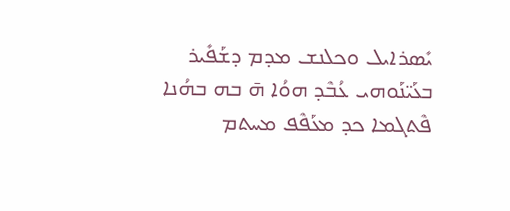ܝܺܣܪܐܝܠ ܘܟܠܢܫ ܡܕܡ ܕܫܰܦܺܝܪ ܒܥܰܝ̈ܢܰܘܗܝ ܥܳܒܶܕ ܗܘܳܐ ܗ̄ ܒܗ ܒܗܳܢܐ ܦܶܬܓܡܐ ܟܕ ܡܥܰܦܶܦ ܡܚܬܡ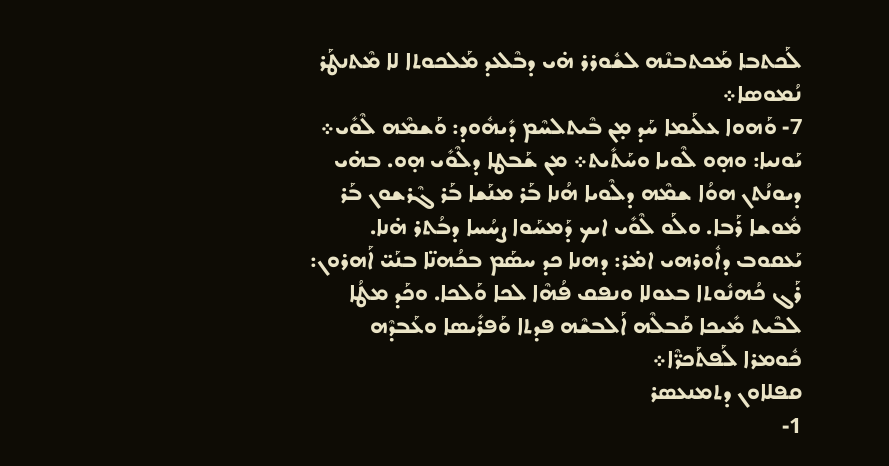ܠܰܟܬܒܐ ܡܰܟܬܒܢܶܗ ܠܫܽܘܪܪ ܗ̇ܝ ܕܒܶܠܥܕ ܡܰܠܟܘܬܐ ܠܐ ܡܶܬܢܛܰܪ ܢܳܡܘܣܐ܀
7- ܘܰܗܘܐ ܥܠܰܝܡܐ ܚܰܕ ܡ̣ܢ ܒܶܝܬܠܚܶܡ ܕܺܝܗܽܘܕ: ܘܰܫܡܶܗ ܠܶܘܺܝ܀ ܝܰܘܢܝܐ: ܘܗ̣ܘ ܠܶܘܝܐ ܘܚܰܬܺܝܬ܀ ܡܢ ܫܰܒܛܐ ܕܠܶܘܺܝ ܗ̣ܘ. ܒܗ̇ܝ ܕܝܘܢܳܬܢ ܗܘܳܐ ܫܡܶܗ ܕܠܶܘܝܐ ܗܳܢܐ ܒܰܪ ܡܢܰܫܐ ܒܰܪ ܓܶܪܫܘܢ ܒܰܪ ܡܽܘܫܐ ܪܰܒܐ. ܘܠܰܘ ܠܶܘܺܝ ܐܝܟ ܕܰܡܚܰܘܐ ܨܚܳܚܐ ܕܒܳܬܪ ܗ̇ܢܐ. ܝܰܥܩܘܒ ܕܐܽܘܪܗܝ ܐܡ̇ܪ: ܕܗܢܐ ܟܕ ܚܣܰܡ ܒܟܳܗܢ̈ܐ ܒܢܰܝ̈ ܐܰܗܪܘܢ: ܪܰܓ ܟܳܗܢܽܘܬܐ ܒܥܘܠܐ ܘܢܦܩ ܦܳܗܶܐ ܠܟܐ ܘܰܠܟܐ. ܘܟܰܕ ܡܛܳܐ ܠܒܶܝܬ ܡܺܝܟܐ ܩܰܒܠܶܗ ܐܰܠܒܫܶܗ ܦܕܬܐ ܘܰܦܪܺܝܣܐ ܘܥܰܒܕܶܗ ܟܽܘܡܪܐ ܠܰܦܬܰܟܪ̈ܶܐ܀
ܩܦܠܐܘܢ ܕܬܡܢܥܣܪ
1-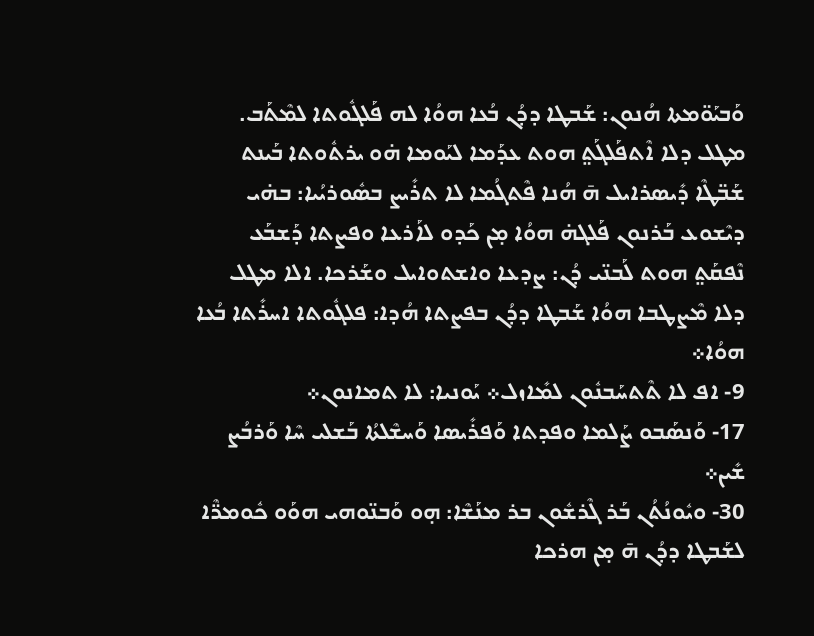ܘܰܒܝܰܘ̈ܡܬܐ ܗܳܢܘܢ: ܫܰܒܛܐ ܕܕܳܢ ܒܳܥܐ ܗܘܳܐ ܠܗ ܦܰܠܓܽܘܬܐ ܠܡܶܬܰܒ. ܡܛܠ ܕܠܐ ܐܶܬܦܰܠܓܰܬ݀ ܗܘܬ ܥܕܰܡܐ ܠܝܰܘܡܐ ܗ̇ܘ ܝܪܬܽܘܬܐ ܒܰܝܢܬ ܫܰܒ̈ܛܶܐ ܕܺܝܣܪܐܝܠ ܗ̄ ܗܳܢܐ ܦܶܬܓܳܡܐ ܠܐ ܬܪܺܝܨ ܒܣܽܘܪܝܳܝܐ: ܒܗ̇ܝ ܕܝܶܫܘܥ ܒܰܪܢܘܢ ܦܰܠܓܗ̇ ܗܘܳܐ ܡ̣ܢ ܟܰܕܘ ܠܐܰܪܥܐ ܘܦܨܬܐ ܕܰܫܒܰܥ ܢܶܦܩܰܬ݀ ܗܘܬ ܠܰܒܢ̈ܝ ܕܳܢ: ܨܕܥܐ ܘܐܫܬܘܐܝܠ ܘܫܰܪܟܐ. ܐܠܐ ܡܛܠ ܕܠܐ ܡܶܨܛܒܐ ܗܘܳܐ ܫܰܒܛܐ ܕܕܳܢ ܒܦܨܬܐ ܗܳܕܐ: ܦܠܓܽܘܬܐ ܐܚܪܺܬܐ ܒܳܥܐ ܗܘܳܐ܀
9- ܐܦ ܠܐ ܬܶܬܚܰܒܢܽܘܢ ܠܡܺܐܙܠ܀ ܝܰܘܢܝܐ: ܠܐ ܬܡܐܢܘܢ܀
17- ܘܰܢܣܰܒܘ ܨܰܠܡܐ ܘܦܕܬܐ ܘܰܦܪܺܝܣܐ ܘܰܚܫܶܠܬܳܐ ܒܰܫܠܝ ܚܶܐ ܘܰܪܒܳܨ ܫܺܝܢ܀
30- ܘܝܽܘܢܳܬܳܢ ܒܰܪ ܓܶܪܫܽܘܢ ܒܪ ܡܢܰܫܶܐ: ܗ̣ܘ ܘܰܒܢ̈ܘܗܝ ܗܘܰܘ ܟܽܘܡܪ̈ܶܐ ܠܫܰܒܛܐ ܕܕܳܢ ܗ̄ ܡ̣ܢ ܗܪܟܐ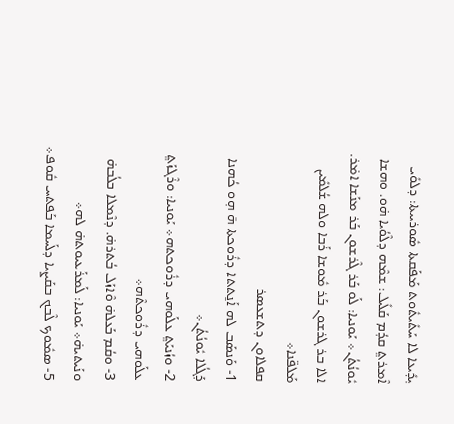ܝ̣ܕܺܝܥܐ ܠܐ ܚܰܬܺܝܬܽܘܬ ܡܰܦܰܩܬܐ ܣܽܘܪܝܝܬܐ: ܕܠܘܺܝ ܐܶܡܪܬ݀ ܩܕܳܡ ܩܰܠܺܝܠ: ܫܡܶܗ ܕܠܶܘܳܝܐ ܗ̇ܘ. ܘܗܫܐ ܝܽܘܢܳܬܳܢ܀ ܝܰܘܢܝܐ: ܠܰܘ ܒܰܪ ܓܶܪܫܘܢ ܒܰܪ ܡܢܰܫܐ ܐܡ̇ܪ. ܐܠܐ ܒܪ ܓܪܫܘܢ ܒܰܪ ܡܽܘܫܐ ܪܰܒܐ ܘܠܗ ܫܳܠܡܺܝܢ ܡܰܠܦ̈ܢܐ܀
ܩܦܠܐܘܢ ܕܬܫܥܣܪ
1- ܘܰܢܣܰܒ ܠܗ ܐܰܢ̱ܬܬܐ ܕܪܽܘܟܬܐ ܗ̄ ܗ̣ܘ ܟܳܗܢܐ ܕܰܓܳܠܐ ܝܽܘܢܳܬܳܢ܀
2- ܘܙܳܢܝܰܬ݀ ܥܠܰܘܗܝ ܕܪܽܘܟܬܗ܀ ܝܰܘܢܝܐ: ܘܪܶܓܙܰܬ݀ ܥܠܰܘܗܝ ܕܪܽܘܟܬܶܗ܀
3- ܘܩܳܡ ܒܰܥܠܗ̇ ܘܶܐܙܰܠ ܒܳܬܪܗ̇. ܕܢܶܡܠܐ ܒܠܳܒܗ̇ ܘܢܰܝܬܝܗ̇܀ ܝܰܘܢܝܐ: ܠܰܡܪܰܥܝܘܬܗ̇ ܠܗ܀
5- ܣܡܽܘܟ ܠܶܒܟ ܒܩܰܨܝܐ ܕܠܰܚܡܐ ܒܰܦܬܚ ܩܽܘܦ܀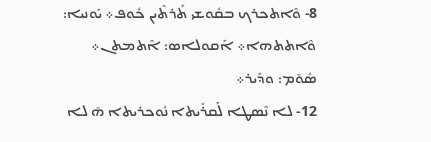8- ܘܶܐܬܟܪܟ ܒܩܽܘܫܝ ܬܰܪܬܶܝܢ ܟܽܘܦ܀ ܝܰܘܢܝܐ: ܘܶܐܬܬܗܐ܀ ܐܰܩܘܠܐܣ: ܐܶܬܡܬܢ܀ ܣܽܘ̄ܡ: ܘܕܰܝܪ܀
12- ܠܐ ܢܶܣܛܐ ܠܰܩܪܺܝܬܐ ܢܽܘܟܪܝܬܐ ܗ̄ ܠܐ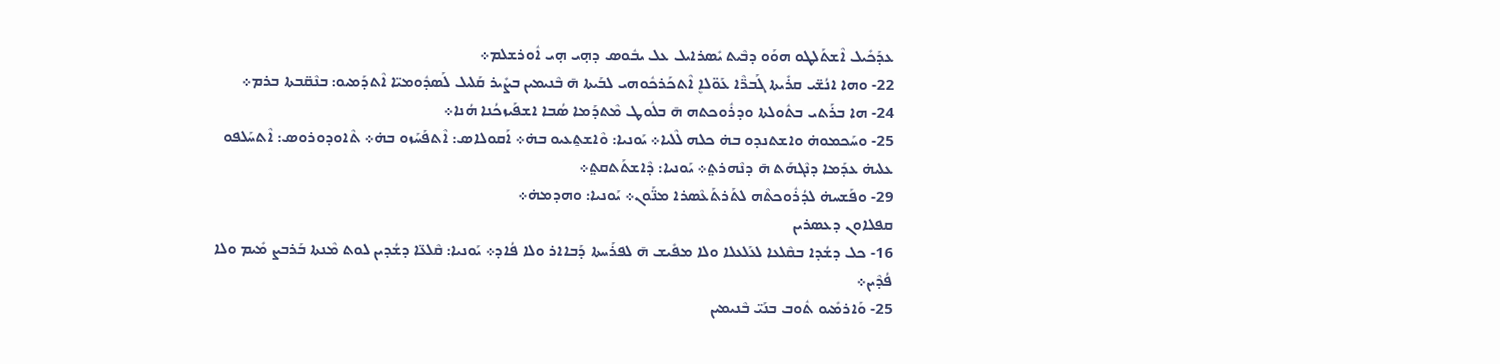ܥܕܰܟܺܝܠ ܐܶܫܬܰܠܛܘ ܗܘܰܘ ܕܒܶܝܬ ܝܺܣܪܐܝܠ ܥܠ ܝܒܽܘܣ ܕܗ̣ܝ ܗ̣ܝ ܐܽܘܪܫܠܡ܀
22- ܘܗܐ ܐܢܳܫ̈ܝ ܩܪܺܝܬܐ ܓܰܒܪ̈ܶܐ ܥܰܘ̈ܠܐܷ ܐܶܬܟܰܪܟܽܘܗܝ ܠܒܰܝܬܐ ܗ̄ ܒܶܢܝܡܝܢ ܒܨܺܝܪ ܩܰܠܝܠ ܠܰܣܕܽܘܡܝ̈ܐ ܐܶܬܕܰܡܝܘ: ܒܢܶܩ̈ܒܬܐ ܒܪܡ܀
24- ܗܐ ܒܪܰܬܝ ܒܬܽܘܠܬܐ ܘܕܪܽܘܟܬܗ ܗ̄ ܒܠܽܘܛ ܡܶܬܕܰܡܐ ܣܳܒܐ ܐܫܦܰܝܙܟܳܢܐ ܗܳܢܐ܀
25- ܘܚܰܟܡܘܗ̇ ܘܐܫܬܢܕܘ ܒܗ̇ ܟܠܗ ܠܶܠܝܐ܀ ܝܰܘܢܝܐ: ܘܶܐܫܬ̱ܥܝܘ ܒܗ̇܀ ܐܰܩܘܠܐܣ: ܐܶܬܦܰܚܰܙܘ ܒܗ̇܀ ܬܶܐܘܕܘܪܘܣ: ܐܶܬܚܰܠܦܘ ܥܠܝܗ̇ ܥܕܰܡܐ ܕܢܶܓܗܰܬ ܗ̄ ܕܢܶܗܪܬ݀܀ ܝܰܘܢܝܐ: ܕܶܐܫܬܰܬܩܬ݀܀
29- ܘܦܰܫܚܗ̇ ܠܕܳܪܽܘܟܬܶܗ ܠܬܰܪܬܰܥܶܣܪܐ ܡܢ̈ܰܘܢ܀ ܝܰܘܢܝܐ: ܘܗܕܡܗ̇܀
ܩܦܠܐܘܢ ܕܥܣܪܝܢ
16- ܟܠ ܕܫܳܕܐ ܒܩܶܠܥܐ ܠܥܰܠܥܠܐ ܘܠܐ ܡܦܺܝܫ ܗ̄ ܠܦܪܰܚܬܐ ܕܰܒܐܐܪ ܘܠܐ ܦܳܐܕ܀ ܝܰܘܢܝܐ: ܩܶܠܥ̈ܐ ܕܫܳܕܝܢ ܠܘܬ ܡܶܢܬܐ ܒܰܪܒܨ ܡܺܝܡ ܘܠܐ ܦܳܕܶܝܢ܀
25- ܘܰܐܪܡܺܝܘ ܬܽܘܒ ܒܢܰܝ̈ ܒܶܢܝܡܝܢ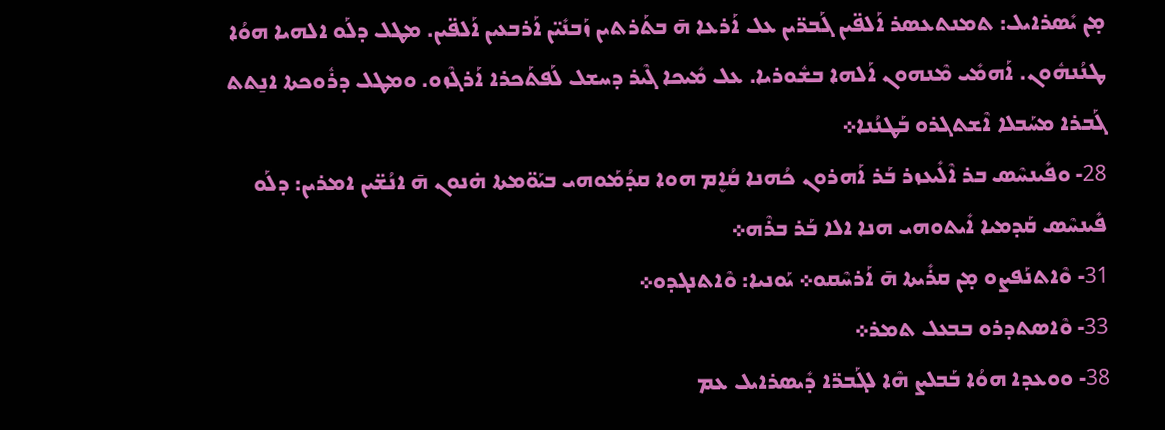ܡ̣ܢ ܝܺܣܪܐܝܠ: ܬܡܢܬܥܣܪ ܐܰܠܦ̈ܝܢ ܓܰܒܪ̈ܝܢ ܥܠ ܐܰܪܥܐ ܗ̄ ܒܬܰܪܬܝܢ ܙܰܒܢܺܝ̈ܢ ܐܰܪܒܥܝܢ ܐܰܠܦ̈ܝܢ. ܡܛܠ ܕܠܰܘ ܐܠܗܝܐ ܗܘܳܐ ܛܢܳܢܗܽܘܢ. ܐܰܗܡܺܝ ܡܶܢܗܘܢ ܐܰܠܗܐ ܒܫܽܘܪܝܐ. ܥܠ ܡܺܝܟܐ ܓܶܝܪ ܕܚܫܠ ܠܰܦܬܰܟܪܐ ܐܰܪܓܶܙܘ. ܘܡܛܠ ܕܪܽܘܟܬܐ ܐܢ̱ܬܬ ܓܰܒܪܐ ܡܚܰܒܠܐ ܐܶܫܬܓܪܘ ܒܰܛܢܳܢܐ܀
28- ܘܦܺܝܢܚܶܣ ܒܪ ܐܶܠܺܝܥܙܪ ܒܰܪ ܐܰܗܪܘܢ ܟܳܗܢܐ ܩܳܐܷܡ ܗܘܐ ܩܕܳܡܰܘܗܝ ܒܝܰܘ̈ܡܬܐ ܗ̇ܢܘܢ ܗ̄ ܐܢܳܫ̈ܝܢ ܐܡܪܝܢ: ܕܠܰܘ ܦܺܝܢܚܶܣ ܩܰܕܡܝܐ ܐܺܝܬܘܗܝ ܗܢܐ ܐܠܐ ܒܰܪ ܒܪܶܗ܀
31- ܘܶܐܬܢܰܦܨܘ ܡ̣ܢ ܩܪܺܝܬܐ ܗ̄ ܐܰܪܚܶܩܘ܀ ܝܰܘܢܝܐ: ܘܶܐܬܢܓܕܘ܀
33- ܘܶܐܣܬܕܪܘ ܒܒܥܠ ܬܡܪ܀
38- ܘܘܥܕܐ ܗܘܳܐ ܒܰܒܠܨ ܗܶܐ ܠܓܰܒܪ̈ܐ ܕܺܝܣܪܐܝܠ ܥܡ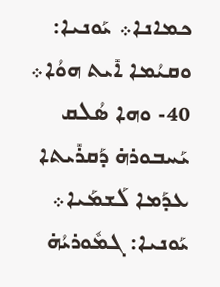ܟܡܐܢܐ܀ ܝܰܘܢܝܐ: ܘܩܝܳܡܐ ܐܺܝܬ ܗܘܳܐ܀
40- ܘܗܐ ܣܳܠܩ ܝܰܚܒܘܪܗ̇ ܕܰܩܪܺܝܬܐ ܥܕܰܡܐ ܠܰܫܡܰܝܐ܀ ܝܰܘܢܝܐ: ܓܡܽܘܪܝܳܗ̇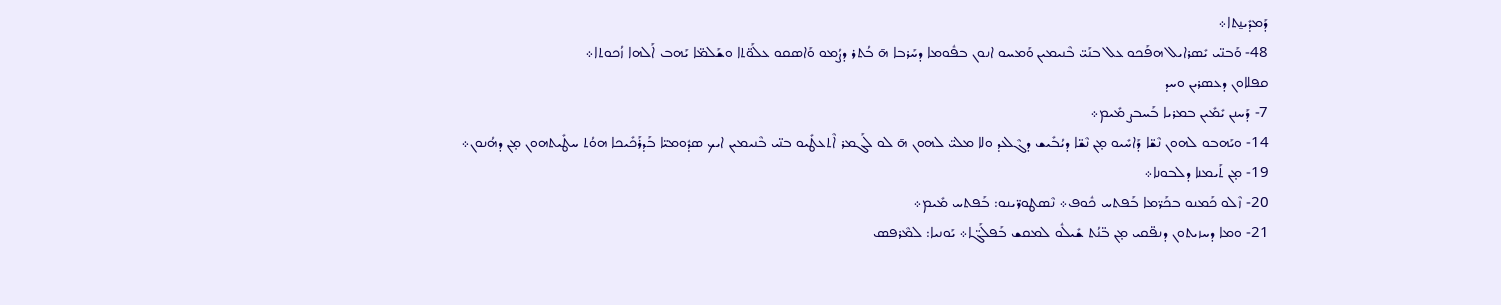ܕܰܡܕܺܝܢ̱ܬܐ܀
48- ܘܰܒܢ̈ܝ ܝܺܣܪܐܝܠ ܗܦܰܟܘ ܥܠ ܒܢܰܝ̈ ܒܶܢܝܡܝܢ ܘܰܡܚܘ ܐܢܘܢ ܒܦܽܘܡܐ ܕܚܰܪܒܐ ܗ̄ ܒܳܬܪ ܕܨܳܡܘ ܘܰܐܣܩܘ ܥܠܰܘ̈ܬܐ ܘܫܰܠܡ̈ܐ ܝܰܗܒ ܐܰܠܗܐ ܙܳܟܘܬܐ܀
ܩܦܠܐܘܢ ܕܥܣܪܝܢ ܘܚܕ
7- ܕܰܚܢܢ ܝܺܡܺܝܢ ܒܡܪܝܐ ܒܰܚܒܨ ܡܺܝܡ܀
14- ܘܝܰܗܒܘ ܠܗܘܢ ܢܶܫ̈ܐ ܕܰܐܚܺܝܘ ܡ̣ܢ ܢܶܫ̈ܐ ܕܝܳܒܺܝܫ ܕܓܶܠܥܕ ܘܠܐ ܡܠܝ̈ ܠܗܘܢ ܗ̄ ܠܘ ܠܰܓܡܪ ܐܶܬܥܛܺܝܘ ܒܢ̈ܝ ܒܶܢܝܡܝܢ ܐܝܟ ܣܕܽܘܡܝ̈ܐ ܒܰܕܪܰܟܺܝܟܐ ܗܘܳܬ ܚܛܺܝܬܗܘܢ ܡ̣ܢ ܕܗܳܢܘܢ܀
19- ܡ̣ܢ ܬܰܝܡܢܐ ܕܠܒܘܢܐ܀
20- ܙܶܠܘ ܟܰܡܢܘ ܒܟܰܪ̈ܡܐ ܒܰܦܬܚ ܟܽܘܦ܀ ܢܶܣܛܘܪ̈ܝܢܘ: ܒܰܦܬܚ ܡܺܝܡ܀
21- ܘܡܐ ܕܚܙܝܬܘܢ ܕܢܦ̈ܩܝ ܡ̣ܢ ܒ̈ܢܳܬ ܫܺܝܠܽܘ ܠܡܩܫ ܒܰܦܠܰܓ̈ܐ܀ ܝܰܘܢܝܐ: ܠܡܶܪܦܣ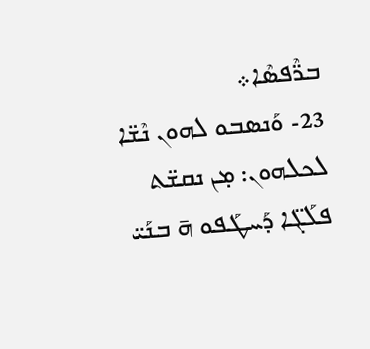ܒܪ̈ܶܦܣܶܐ܀
23- ܘܰܢܣܒܘ ܠܗܘܢ ܢܶܫ̈ܐ ܠܟܠܗܘܢ: ܡ̣ܢ ܢܩܫ̈ܬ ܦܠܰܓ̈ܐ ܕܰܚܛܰܦܘ ܗ̄ ܒܢܰܝ̈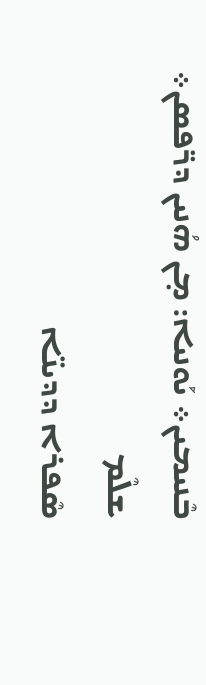ܒܶܢܝܡܝܢ܀ ܝܰܘܢܝܐ: ܡ̣ܢ ܗܳܢܝܢ ܕܪ̈ܦܣܢ܀
ܫܠܶܡ
ܣܶܦܪܐ ܕܕܝܢ̈ܐ